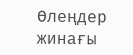Өлеңдер жинағы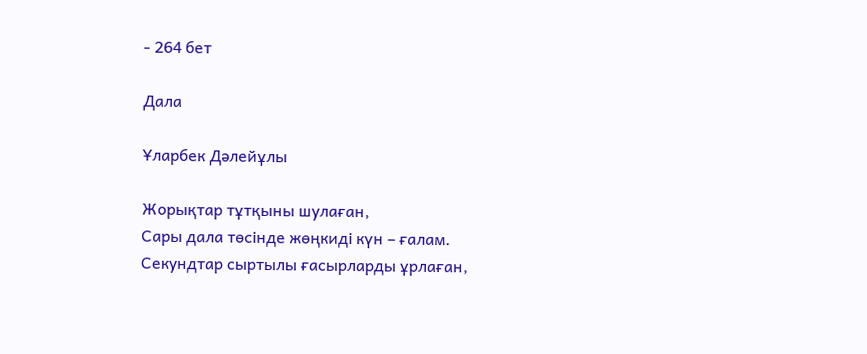- 264 бет

Дала

Ұларбек Дәлейұлы

Жорықтар тұтқыны шулаған,
Сары дала төсінде жөңкиді күн – ғалам.
Секундтар сыртылы ғасырларды ұрлаған,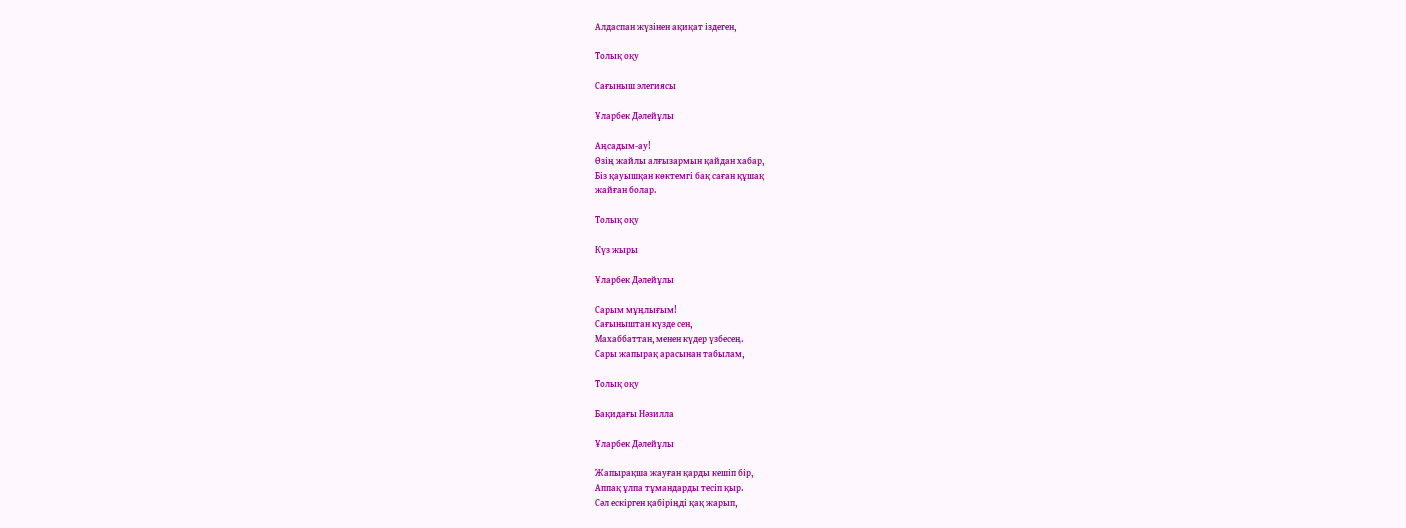Алдаспан жүзінен ақиқат іздеген,

Толық оқу

Сағыныш элегиясы

Ұларбек Дәлейұлы

Аңсадым-ау!
Өзің жайлы алғызармын қайдан хабар,
Біз қауышқан көктемгі бақ саған құшақ
жайған болар.

Толық оқу

Күз жыры

Ұларбек Дәлейұлы

Сарым мұңлығым!
Сағыныштан күзде сен,
Махаббаттан, менен күдер үзбесең.
Сары жапырақ арасынан табылам,

Толық оқу

Бақидағы Нәзилла

Ұларбек Дәлейұлы

Жапырақша жауған қарды кешіп бір,
Аппақ ұлпа тұмандарды тесіп қыр.
Сәл ескірген қабіріңді қақ жарып,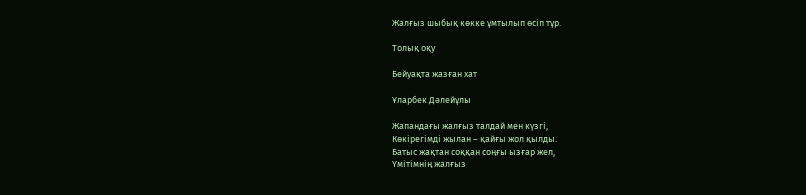Жалғыз шыбық көкке ұмтылып өсіп тұр.

Толық оқу

Бейуақта жазған хат

Ұларбек Дәлейұлы

Жапандағы жалғыз талдай мен күзгі,
Көкірегімді жылан – қайғы жол қылды.
Батыс жақтан соққан соңғы ызғар жел,
Үмітімнің жалғыз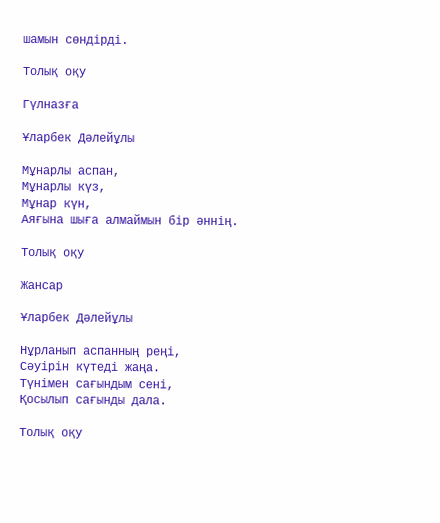шамын сөндірді.

Толық оқу

Гүлназға

Ұларбек Дәлейұлы

Мұнарлы аспан,
Мұнарлы күз,
Мұнар күн,
Аяғына шыға алмаймын бір әннің.

Толық оқу

Жансар

Ұларбек Дәлейұлы

Нұрланып аспанның реңі,
Сәуірін күтеді жаңа.
Түнімен сағындым сені,
Қосылып сағынды дала.

Толық оқу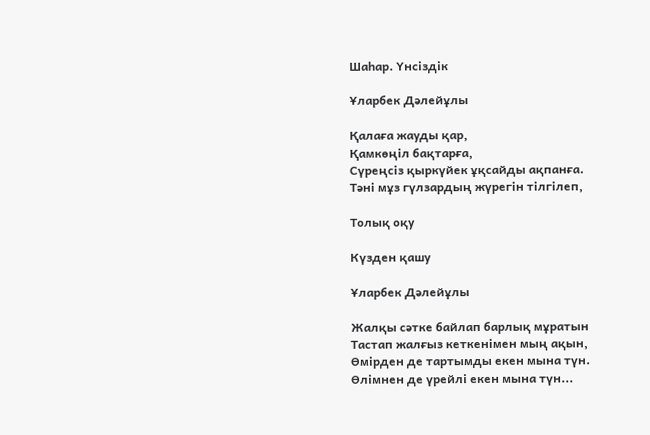Шаһар. Үнсіздік

Ұларбек Дәлейұлы

Қалаға жауды қар,
Қамкөңіл бақтарға,
Сүреңсіз қыркүйек ұқсайды ақпанға.
Тәні мұз гүлзардың жүрегін тілгілеп,

Толық оқу

Күзден қашу

Ұларбек Дәлейұлы

Жалқы сәтке байлап барлық мұратын
Тастап жалғыз кеткенімен мың ақын,
Өмірден де тартымды екен мына түн.
Өлімнен де үрейлі екен мына түн...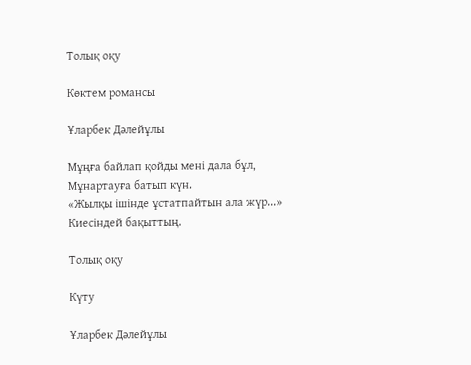Толық оқу

Көктем романсы

Ұларбек Дәлейұлы

Мұңға байлап қойды мені дала бұл,
Мұнартауға батып күн.
«Жылқы ішінде ұстатпайтын ала жүр...»
Киесіндей бақыттың.

Толық оқу

Күту

Ұларбек Дәлейұлы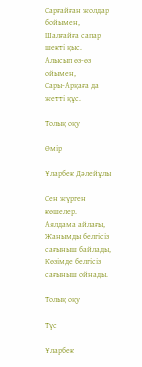Сарғайған жолдар бойымен,
Шалғайға сапар шекті қыс.
Алысып өз-өз ойымен,
Сары-Арқаға да жетті құс.

Толық оқу

Өмір

Ұларбек Дәлейұлы

Сен жүрген көшелер.
Аялдама айлағы,
Жанымды белгісіз сағыныш байлады,
Көзімде белгісіз сағыныш ойнады.

Толық оқу

Түс

Ұларбек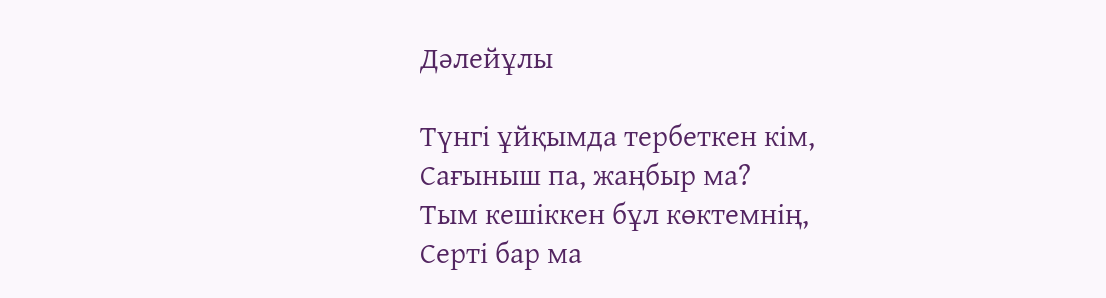Дәлейұлы

Түнгі ұйқымда тербеткен кім,
Сағыныш па, жаңбыр ма?
Тым кешіккен бұл көктемнің,
Серті бар ма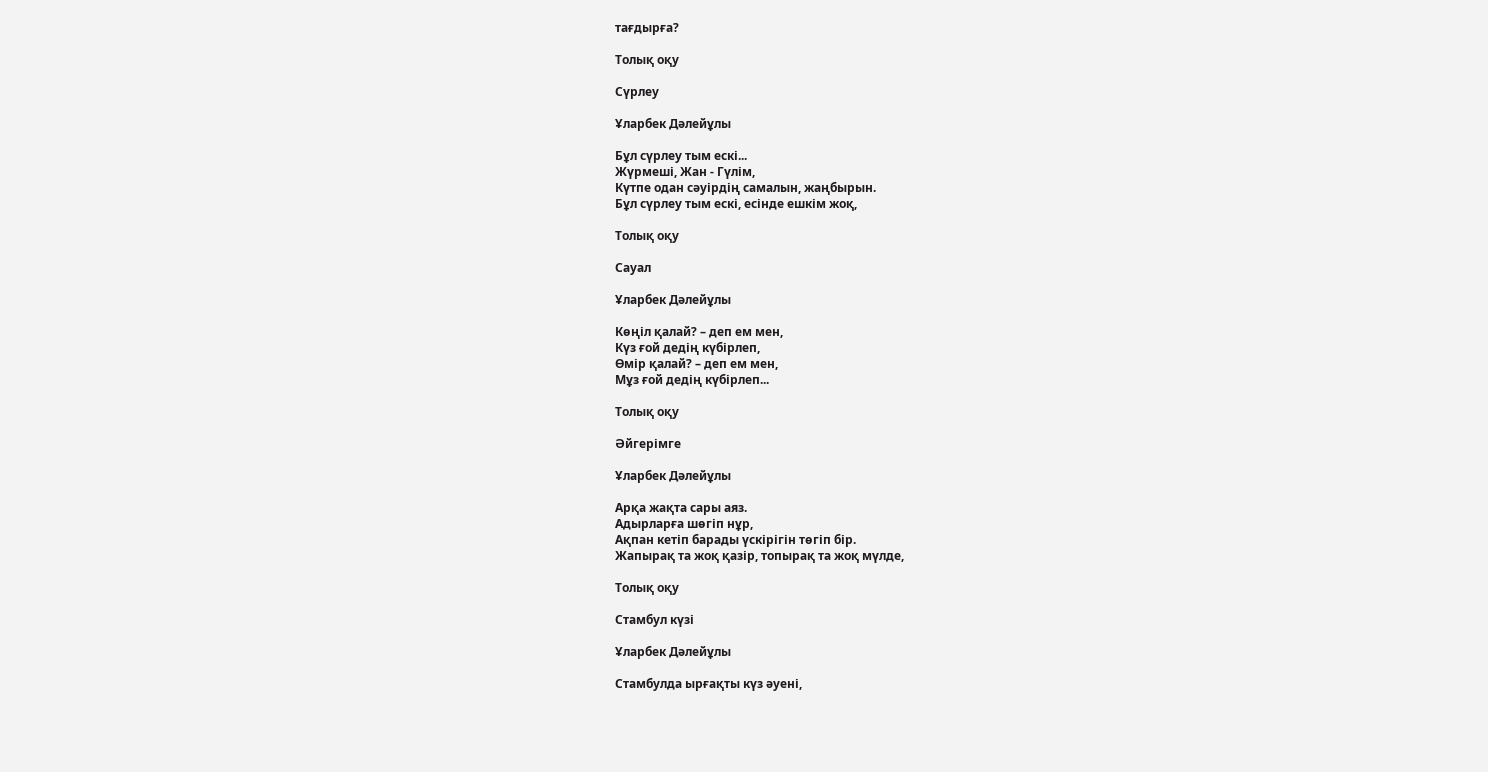тағдырға?

Толық оқу

Сүрлеу

Ұларбек Дәлейұлы

Бұл сүрлеу тым ескі...
Жүрмеші, Жан - Гүлім,
Күтпе одан сәуірдің самалын, жаңбырын.
Бұл сүрлеу тым ескі, есінде ешкім жоқ,

Толық оқу

Сауал

Ұларбек Дәлейұлы

Көңіл қалай? – деп ем мен,
Күз ғой дедің күбірлеп,
Өмір қалай? – деп ем мен,
Мұз ғой дедің күбірлеп...

Толық оқу

Әйгерімге

Ұларбек Дәлейұлы

Арқа жақта сары аяз.
Адырларға шөгіп нұр,
Ақпан кетіп барады үскірігін төгіп бір.
Жапырақ та жоқ қазір, топырақ та жоқ мүлде,

Толық оқу

Стамбул күзі

Ұларбек Дәлейұлы

Стамбулда ырғақты күз әуені,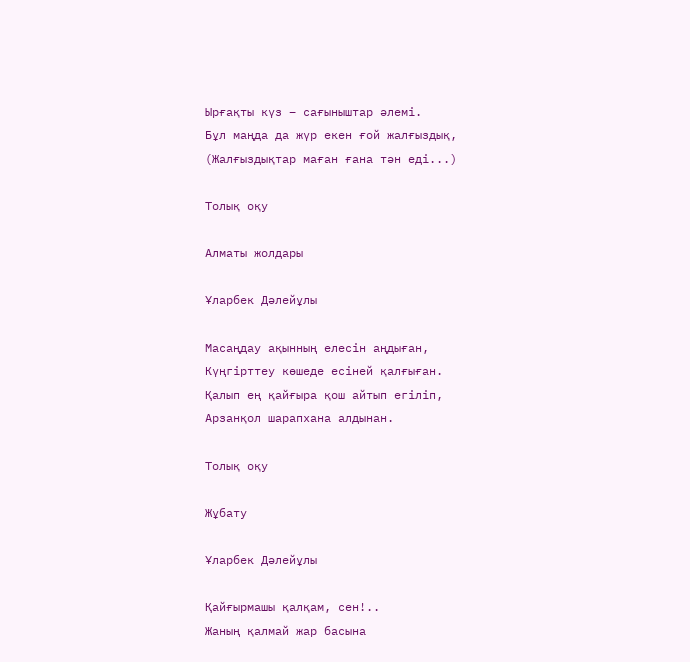Ырғақты күз – сағыныштар әлемі.
Бұл маңда да жүр екен ғой жалғыздық,
(Жалғыздықтар маған ғана тән еді...)

Толық оқу

Алматы жолдары

Ұларбек Дәлейұлы

Масаңдау ақынның елесін аңдыған,
Күңгірттеу көшеде есіней қалғыған.
Қалып ең қайғыра қош айтып егіліп,
Арзанқол шарапхана алдынан.

Толық оқу

Жұбату

Ұларбек Дәлейұлы

Қайғырмашы қалқам, сен!..
Жаның қалмай жар басына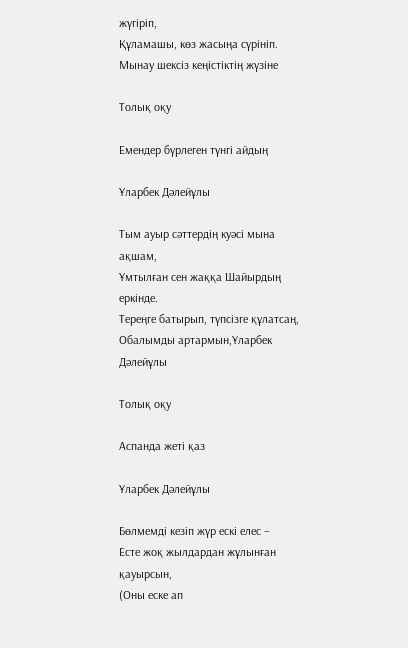жүгіріп,
Құламашы, көз жасыңа сүрініп.
Мынау шексіз кеңістіктің жүзіне

Толық оқу

Емендер бүрлеген түнгі айдың

Ұларбек Дәлейұлы

Тым ауыр сәттердің куәсі мына ақшам,
Ұмтылған сен жаққа Шайырдың еркінде.
Тереңге батырып, түпсізге құлатсаң,
Обалымды артармын,Ұларбек Дәлейұлы

Толық оқу

Аспанда жеті қаз

Ұларбек Дәлейұлы

Бөлмемді кезіп жүр ескі елес –
Есте жоқ жылдардан жұлынған қауырсын,
(Оны еске ап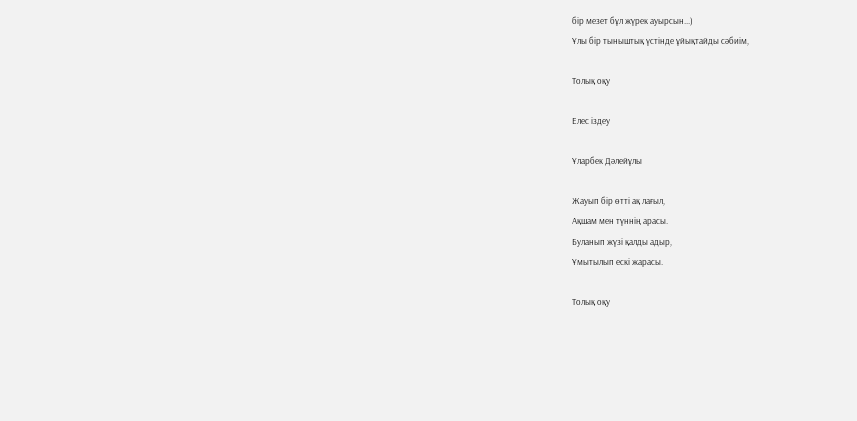бір мезет бұл жүрек ауырсын...)
Ұлы бір тыныштық үстінде ұйықтайды сәбиім,

Толық оқу

Елес іздеу

Ұларбек Дәлейұлы

Жауып бір өтті ақ лағыл,
Ақшам мен түннің арасы.
Буланып жүзі қалды адыр,
Ұмытылып ескі жарасы.

Толық оқу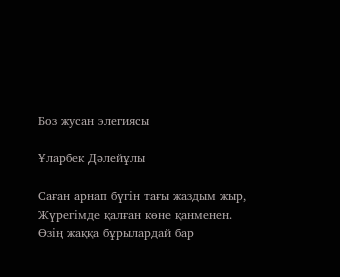Боз жусан элегиясы

Ұларбек Дәлейұлы

Саған арнап бүгін тағы жаздым жыр,
Жүрегімде қалған көне қанменен.
Өзің жаққа бұрылардай бар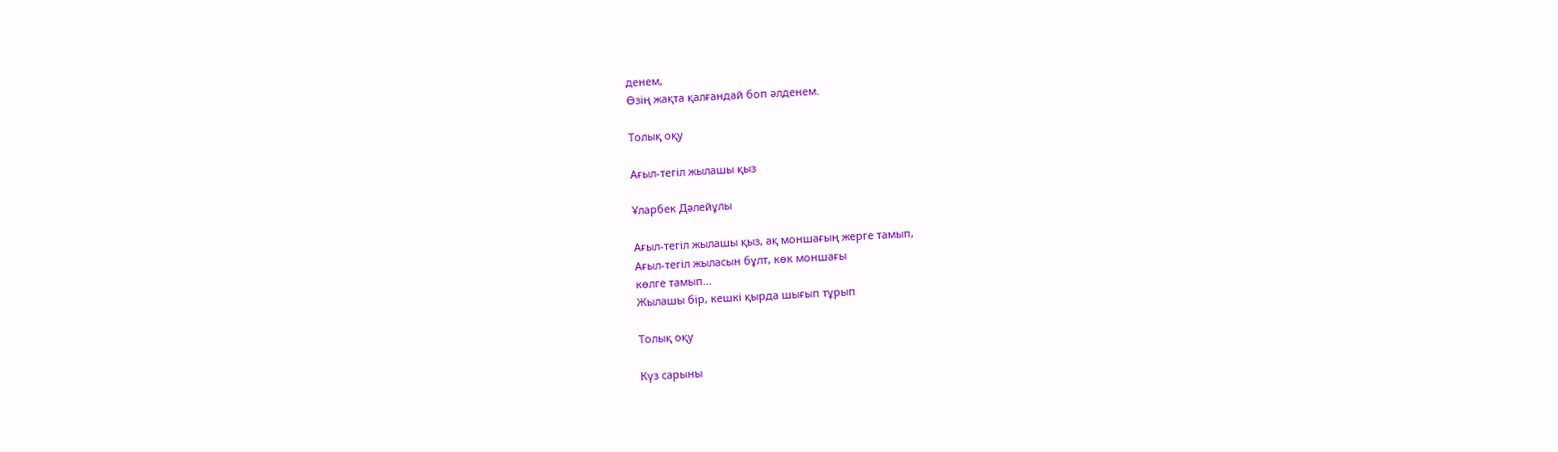денем,
Өзің жақта қалғандай боп әлденем.

Толық оқу

Ағыл-тегіл жылашы қыз

Ұларбек Дәлейұлы

Ағыл-тегіл жылашы қыз, ақ моншағың жерге тамып,
Ағыл-тегіл жыласын бұлт, көк моншағы
көлге тамып...
Жылашы бір, кешкі қырда шығып тұрып

Толық оқу

Күз сарыны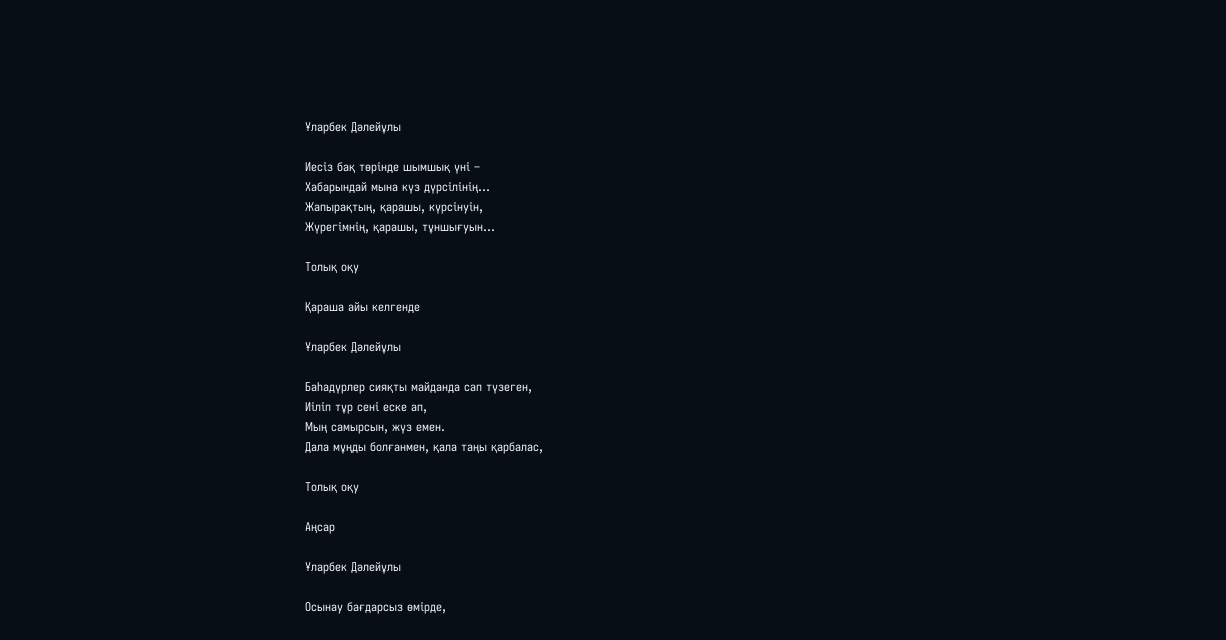Ұларбек Дәлейұлы

Иесіз бақ төрінде шымшық үні –
Хабарындай мына күз дүрсілінің...
Жапырақтың, қарашы, күрсінуін,
Жүрегімнің, қарашы, тұншығуын...

Толық оқу

Қараша айы келгенде

Ұларбек Дәлейұлы

Баһадүрлер сияқты майданда сап түзеген,
Иіліп тұр сені еске ап,
Мың самырсын, жүз емен.
Дала мұңды болғанмен, қала таңы қарбалас,

Толық оқу

Аңсар

Ұларбек Дәлейұлы

Осынау бағдарсыз өмірде,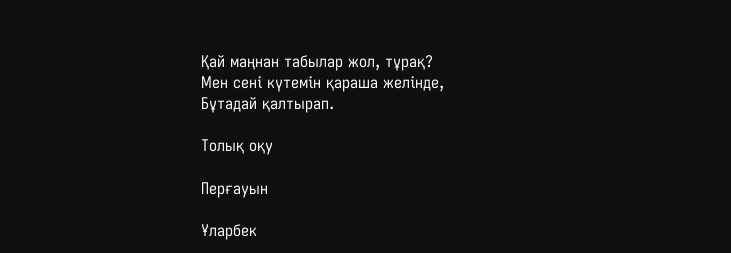Қай маңнан табылар жол, тұрақ?
Мен сені күтемін қараша желінде,
Бұтадай қалтырап.

Толық оқу

Перғауын

Ұларбек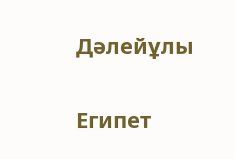Дәлейұлы

Египет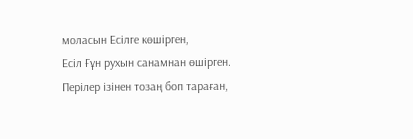моласын Есілге көшірген,
Есіл Ғұн рухын санамнан өшірген.
Перілер ізінен тозаң боп тараған,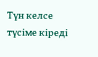Түн келсе түсіме кіреді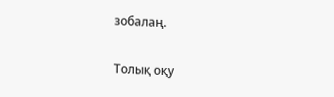зобалаң.

Толық оқу